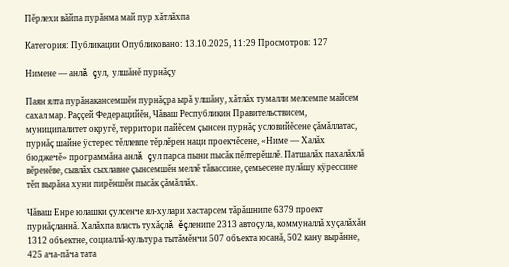Пĕрлехи вăйпа пурăнма май пур хăтлăхпа

Категория: Публикации Опубликовано: 13.10.2025, 11:29 Просмотров: 127

Нимене — анлă çул,  улшăнĕ пурнăçу

Паян ялта пурăнакансемшĕн пурнăçра ырă улшăну, хăтлăх тумалли мелсемпе майсем сахал мар. Раççей Федерацийĕн, Чăваш Республикин Правительствисем, муниципалитет округĕ, территори пайĕсем çынсен пурнăç условийĕсене çăмăллатас, пурнăç шайне ÿстерес тĕллевпе тĕрлĕрен наци проекчĕсене, «Ниме — Халăх бюджечĕ» программăна анлă çул парса пыни пысăк пĕлтерĕшлĕ. Патшалăх пахалăхлă вĕренĕве, сывлăх сыхлавне çынсемшĕн меллĕ тăвассине, çемьесене пулăшу кÿрессине тĕп вырăна хуни пирĕншĕн пысăк çăмăллăх.

Чăваш Енре юлашки çулсенче ял-хулари хастарсем тăрăшнипе 6379 проект пурнăçланнă. Халăхпа власть тухăçлă ĕçленипе 2313 автоçула, коммуналлă хуçалăхăн 1312 объектне, социаллă-культура тытăмĕнчи 507 объекта юсанă, 502 кану вырăнне, 425 ача-пăча тата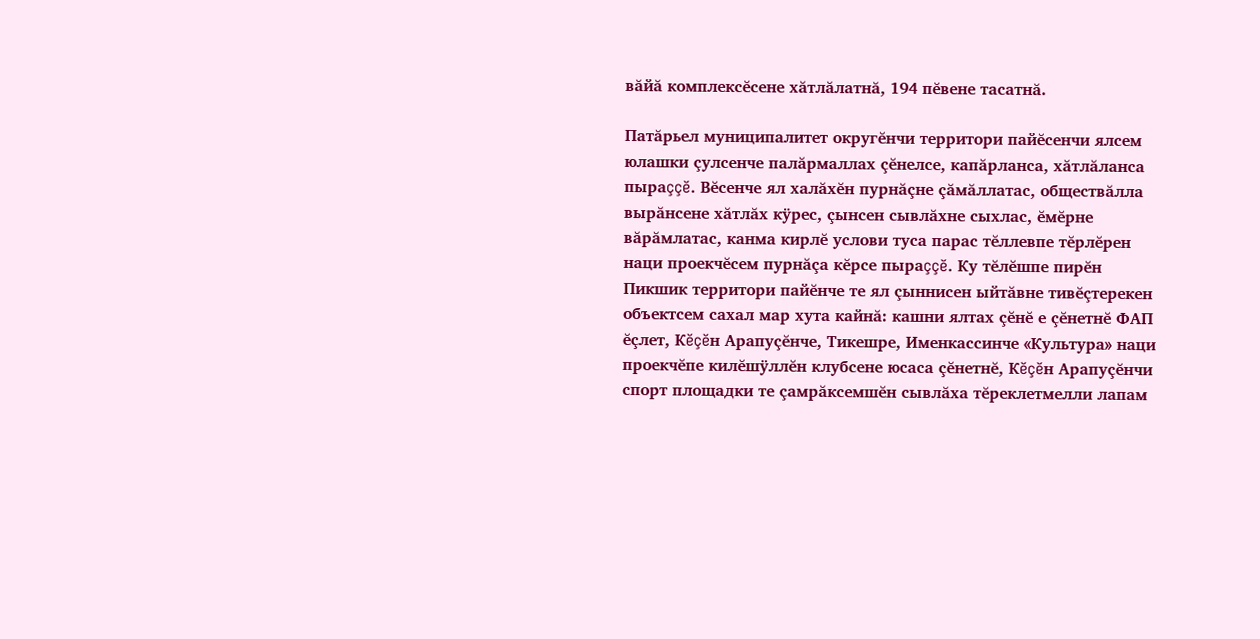вăйă комплексĕсене хăтлăлатнă, 194 пĕвене тасатнă.

Патăрьел муниципалитет округĕнчи территори пайĕсенчи ялсем юлашки çулсенче палăрмаллах çĕнелсе, капăрланса, хăтлăланса пыраççĕ. Вĕсенче ял халăхĕн пурнăçне çăмăллатас, обществăлла вырăнсене хăтлăх кÿрес, çынсен сывлăхне сыхлас, ĕмĕрне вăрăмлатас, канма кирлĕ услови туса парас тĕллевпе тĕрлĕрен наци проекчĕсем пурнăçа кĕрсе пыраççĕ. Ку тĕлĕшпе пирĕн Пикшик территори пайĕнче те ял çыннисен ыйтăвне тивĕçтерекен объектсем сахал мар хута кайнă: кашни ялтах çĕнĕ е çĕнетнĕ ФАП ĕçлет, Кĕçĕн Арапуçĕнче, Тикешре, Именкассинче «Культура» наци проекчĕпе килĕшÿллĕн клубсене юсаса çĕнетнĕ, Кĕçĕн Арапуçĕнчи спорт площадки те çамрăксемшĕн сывлăха тĕреклетмелли лапам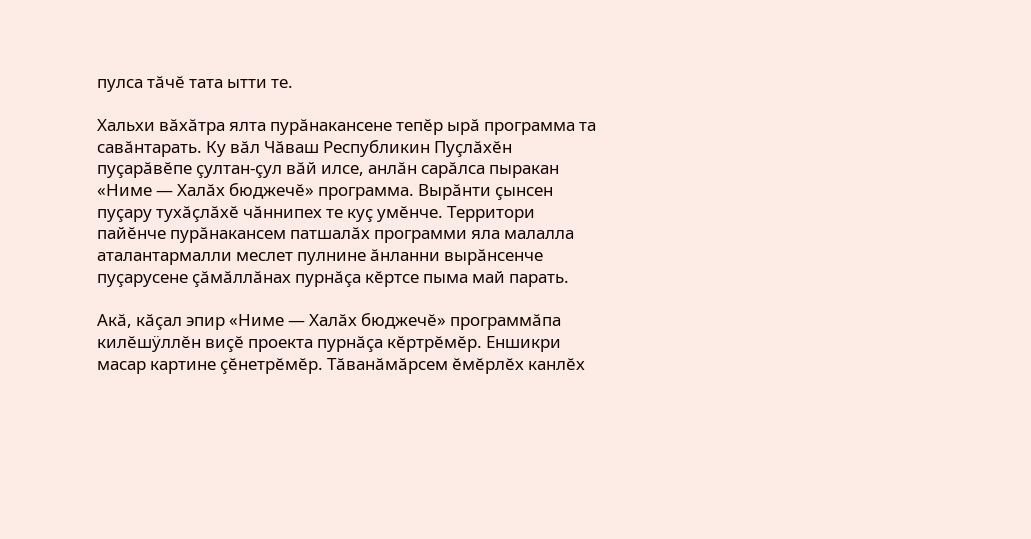пулса тăчĕ тата ытти те.

Хальхи вăхăтра ялта пурăнакансене тепĕр ырă программа та савăнтарать. Ку вăл Чăваш Республикин Пуçлăхĕн пуçарăвĕпе çултан-çул вăй илсе, анлăн сарăлса пыракан «Ниме — Халăх бюджечĕ» программа. Вырăнти çынсен пуçару тухăçлăхĕ чăннипех те куç умĕнче. Территори пайĕнче пурăнакансем патшалăх программи яла малалла аталантармалли меслет пулнине ăнланни вырăнсенче пуçарусене çăмăллăнах пурнăçа кĕртсе пыма май парать.

Акă, кăçал эпир «Ниме — Халăх бюджечĕ» программăпа килĕшÿллĕн виçĕ проекта пурнăçа кĕртрĕмĕр. Еншикри масар картине çĕнетрĕмĕр. Тăванăмăрсем ĕмĕрлĕх канлĕх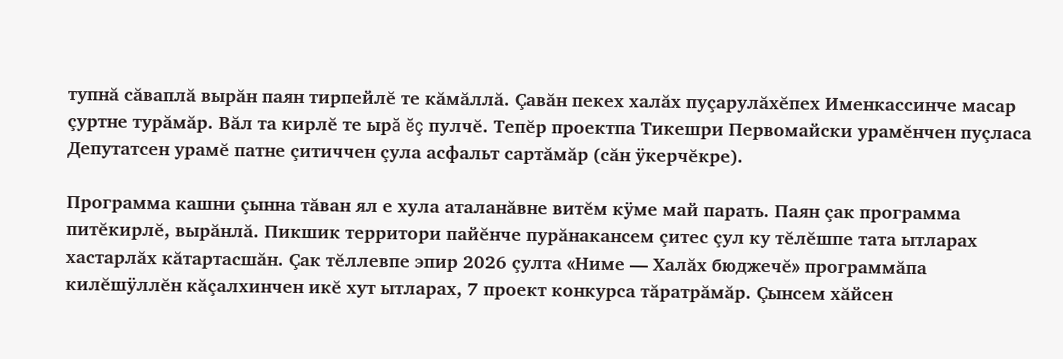тупнă сăваплă вырăн паян тирпейлĕ те кăмăллă. Çавăн пекех халăх пуçарулăхĕпех Именкассинче масар çуртне турăмăр. Вăл та кирлĕ те ырă ĕç пулчĕ. Тепĕр проектпа Тикешри Первомайски урамĕнчен пуçласа Депутатсен урамĕ патне çитиччен çула асфальт сартăмăр (сăн ÿкерчĕкре).

Программа кашни çынна тăван ял е хула аталанăвне витĕм кÿме май парать. Паян çак программа питĕкирлĕ, вырăнлă. Пикшик территори пайĕнче пурăнакансем çитес çул ку тĕлĕшпе тата ытларах хастарлăх кăтартасшăн. Çак тĕллевпе эпир 2026 çулта «Ниме — Халăх бюджечĕ» программăпа килĕшÿллĕн кăçалхинчен икĕ хут ытларах, 7 проект конкурса тăратрăмăр. Çынсем хăйсен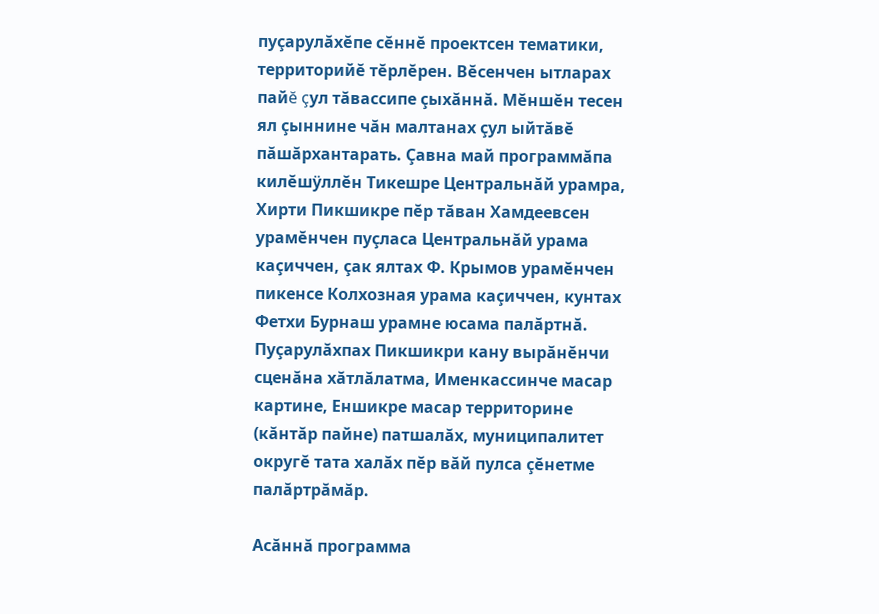пуçарулăхĕпе сĕннĕ проектсен тематики, территорийĕ тĕрлĕрен. Вĕсенчен ытларах пайĕ çул тăвассипе çыхăннă. Мĕншĕн тесен ял çыннине чăн малтанах çул ыйтăвĕ пăшăрхантарать. Çавна май программăпа килĕшÿллĕн Тикешре Центральнăй урамра, Хирти Пикшикре пĕр тăван Хамдеевсен урамĕнчен пуçласа Центральнăй урама каçиччен, çак ялтах Ф. Крымов урамĕнчен пикенсе Колхозная урама каçиччен, кунтах Фетхи Бурнаш урамне юсама палăртнă. Пуçарулăхпах Пикшикри кану вырăнĕнчи сценăна хăтлăлатма, Именкассинче масар картине, Еншикре масар территорине (кăнтăр пайне) патшалăх, муниципалитет округĕ тата халăх пĕр вăй пулса çĕнетме палăртрăмăр.

Асăннă программа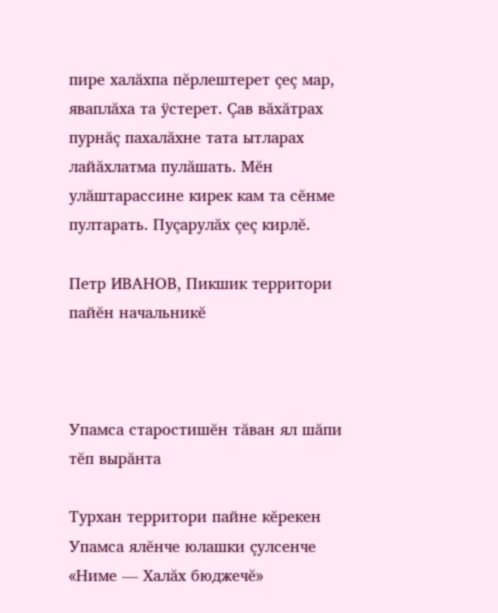пире халăхпа пĕрлештерет çеç мар, яваплăха та ÿстерет. Çав вăхăтрах пурнăç пахалăхне тата ытларах лайăхлатма пулăшать. Мĕн улăштарассине кирек кам та сĕнме пултарать. Пуçарулăх çеç кирлĕ.

Петр ИВАНОВ, Пикшик территори пайĕн начальникĕ



Упамса старостишĕн тăван ял шăпи тĕп вырăнта

Турхан территори пайне кĕрекен Упамса ялĕнче юлашки çулсенче «Ниме — Халăх бюджечĕ»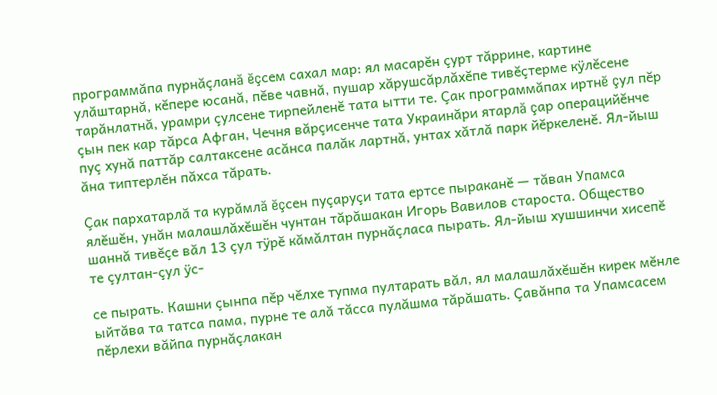программăпа пурнăçланă ĕçсем сахал мар: ял масарĕн çурт тăррине, картине улăштарнă, кĕпере юсанă, пĕве чавнă, пушар хăрушсăрлăхĕпе тивĕçтерме кÿлĕсене тарăнлатнă, урамри çулсене тирпейленĕ тата ытти те. Çак программăпах иртнĕ çул пĕр çын пек кар тăрса Афган, Чечня вăрçисенче тата Украинăри ятарлă çар операцийĕнче пуç хунă паттăр салтаксене асăнса палăк лартнă, унтах хăтлă парк йĕркеленĕ. Ял-йыш ăна типтерлĕн пăхса тăрать.

Çак пархатарлă та курăмлă ĕçсен пуçаруçи тата ертсе пыраканĕ — тăван Упамса ялĕшĕн, унăн малашлăхĕшĕн чунтан тăрăшакан Игорь Вавилов староста. Общество шаннă тивĕçе вăл 13 çул тÿрĕ кăмăлтан пурнăçласа пырать. Ял-йыш хушшинчи хисепĕ те çултан-çул ÿс-

се пырать. Кашни çынпа пĕр чĕлхе тупма пултарать вăл, ял малашлăхĕшĕн кирек мĕнле ыйтăва та татса пама, пурне те алă тăсса пулăшма тăрăшать. Çавăнпа та Упамсасем пĕрлехи вăйпа пурнăçлакан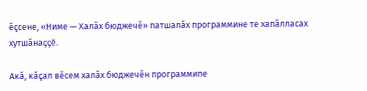ĕçсене, «Ниме — Халăх бюджечĕ» патшалăх программине те хапăлласах хутшăнаççĕ.

Акă, кăçал вĕсем халăх бюджечĕн программипе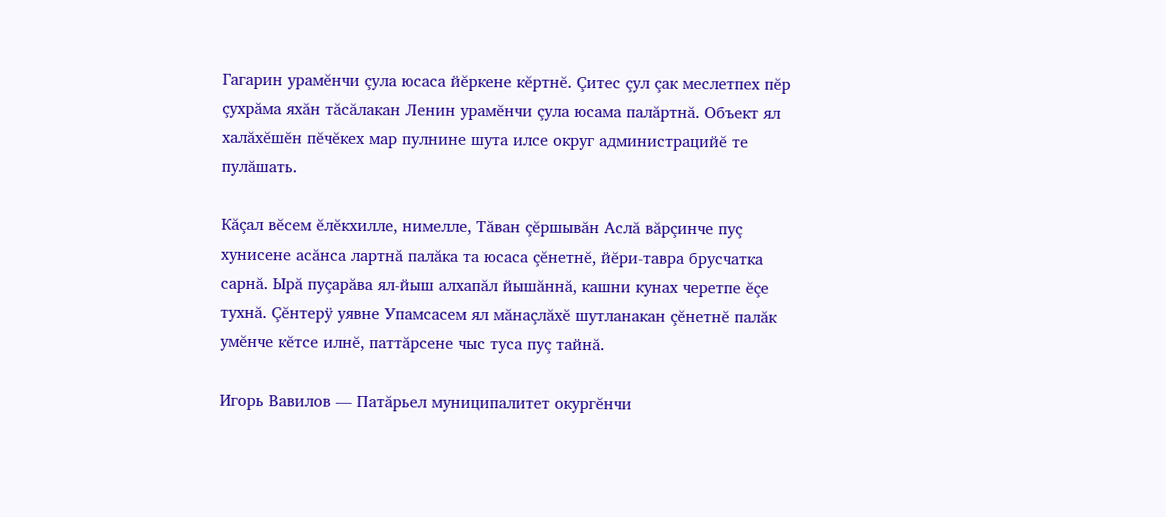Гагарин урамĕнчи çула юсаса йĕркене кĕртнĕ. Çитес çул çак меслетпех пĕр çухрăма яхăн тăсăлакан Ленин урамĕнчи çула юсама палăртнă. Объект ял халăхĕшĕн пĕчĕкех мар пулнине шута илсе округ администрацийĕ те пулăшать.

Кăçал вĕсем ĕлĕкхилле, нимелле, Тăван çĕршывăн Аслă вăрçинче пуç хунисене асăнса лартнă палăка та юсаса çĕнетнĕ, йĕри-тавра брусчатка сарнă. Ырă пуçарăва ял-йыш алхапăл йышăннă, кашни кунах черетпе ĕçе тухнă. Çĕнтерÿ уявне Упамсасем ял мăнаçлăхĕ шутланакан çĕнетнĕ палăк умĕнче кĕтсе илнĕ, паттăрсене чыс туса пуç тайнă.

Игорь Вавилов — Патăрьел муниципалитет окургĕнчи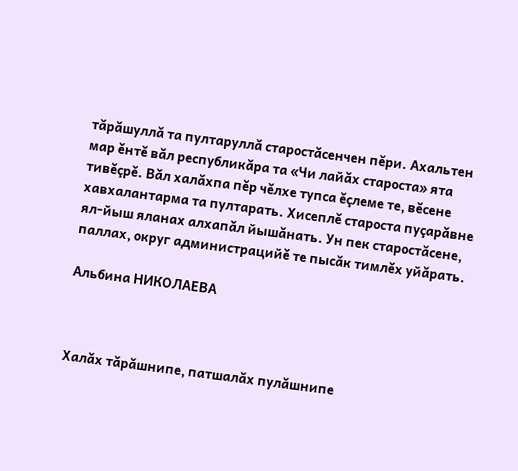тăрăшуллă та пултаруллă старостăсенчен пĕри. Ахальтен мар ĕнтĕ вăл республикăра та «Чи лайăх староста» ята тивĕçрĕ. Вăл халăхпа пĕр чĕлхе тупса ĕçлеме те, вĕсене хавхалантарма та пултарать. Хисеплĕ староста пуçарăвне ял-йыш яланах алхапăл йышăнать. Ун пек старостăсене, паллах, округ администрацийĕ те пысăк тимлĕх уйăрать.

Альбина НИКОЛАЕВА



Халăх тăрăшнипе, патшалăх пулăшнипе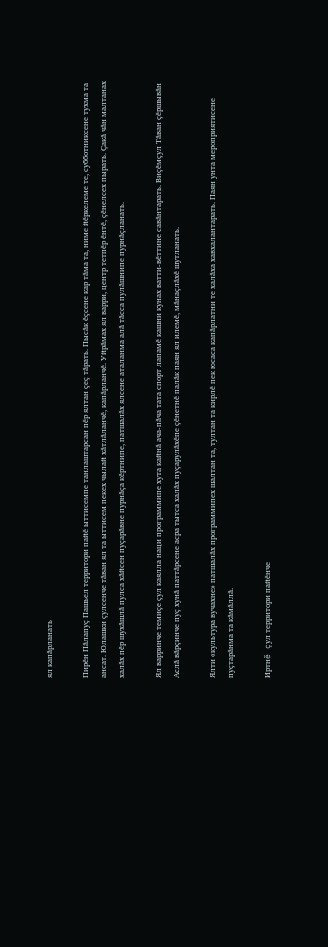ял капăрланать

Пирĕн Пăлапуç Пашьел территори пайĕ ыттисемпе танлаштарсан пĕр ялтан çеç тăрать. Пысăк ĕçсене кар тăма та, ниме йĕркелеме те, субботниксене тухма та ансат. Юлашки çулсенче тăван ял та ыттисем пекех чылай хăтлăланчĕ, капăрланчĕ. Уйрăмах ял варри, центр тетпĕр ĕнтĕ, çĕнелсех пырать. Çакă чăн малтанах халăх пĕр шухăшлă пулса хăйсен пуçарăвне пурнăçа кĕртнипе, патшалăх ялсене аталанма алă тăсса пулăшнипе пурнăçланать.

Ял варринче темиçе çул каялла наци программипе хута кайнă ача-пăча тата спорт лапамĕ кашни кунах ватти-вĕттине савăнтарать. Виçĕмçул Тăван çĕршывăн Аслă вăрçинче пуç хунă паттăрсене асра тытса халăх пуçарулăхĕпе çĕнетнĕ палăк паян ял илемĕ, мăнаçлăхĕ шутланать.

Ялти «культура вучахне» патшалăх программипех шалтан та, тултан та кирлĕ пек юсаса капăрлатни те халăха хавхалантарать. Паян унта мероприятисене пуçтарăнма та кăмăллă.

Иртнĕ çул территори пайĕнче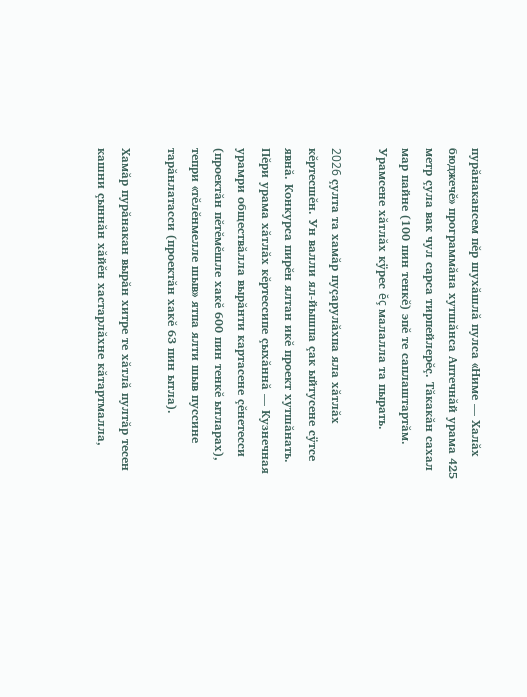пурăнакансем пĕр шухăшлă пулса «Ниме — Халăх бюджечĕ» программăна хутшăнса Аптечнăй урама 425 метр çула вак чул сарса тирпейлерĕç. Тăкакăн сахал мар пайне (100 пин тенкĕ) эпĕ те саплаштартăм. Урамсене хăтлăх кÿрес ĕç малалла та пырать.

2026 çулта та хамăр пуçарулăхпа яла хăтлăх кĕртесшĕн. Ун валли ял-йышпа çак ыйтусене сÿтсе явнă. Конкурса пирĕн ялтан икĕ проект хутшăнать. Пĕри урама хăтлăх кĕртессипе çыхăннă — Кузнечная урамри обществăлла вырăнти картасене çĕнетесси (проектăн пĕтĕмĕшле хакĕ 600 пин тенкĕ ытларах), тепри «тĕлĕнмелле шыв» ятпа ялти шыв пуссине тарăнлатасси (проектăн хакĕ 63 пин ытла).

Хамăр пурăнакан вырăн хитре те хăтлă пултăр тесен кашни çыннăн хăйĕн хастарлăхне кăтартмалла,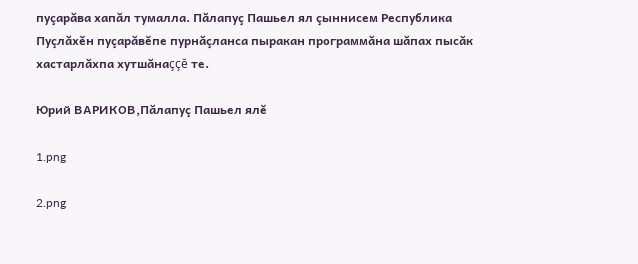пуçарăва хапăл тумалла. Пăлапуç Пашьел ял çыннисем Республика Пуçлăхĕн пуçарăвĕпе пурнăçланса пыракан программăна шăпах пысăк хастарлăхпа хутшăнаççĕ те.

Юрий ВАРИКОВ,Пăлапуç Пашьел ялĕ

1.png

2.png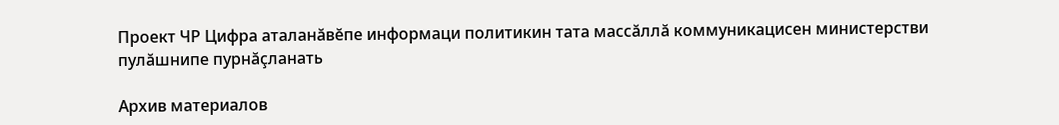Проект ЧР Цифра аталанăвĕпе информаци политикин тата массăллă коммуникацисен министерстви пулăшнипе пурнăçланать

Архив материалов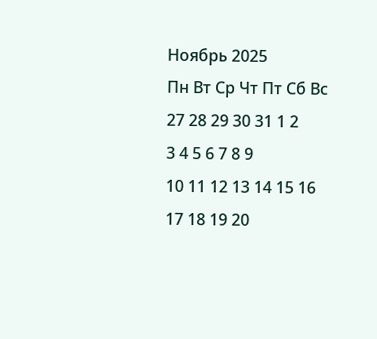Ноябрь 2025
Пн Вт Ср Чт Пт Сб Вс
27 28 29 30 31 1 2
3 4 5 6 7 8 9
10 11 12 13 14 15 16
17 18 19 20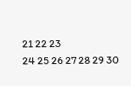21 22 23
24 25 26 27 28 29 30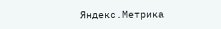Яндекс.Метрика